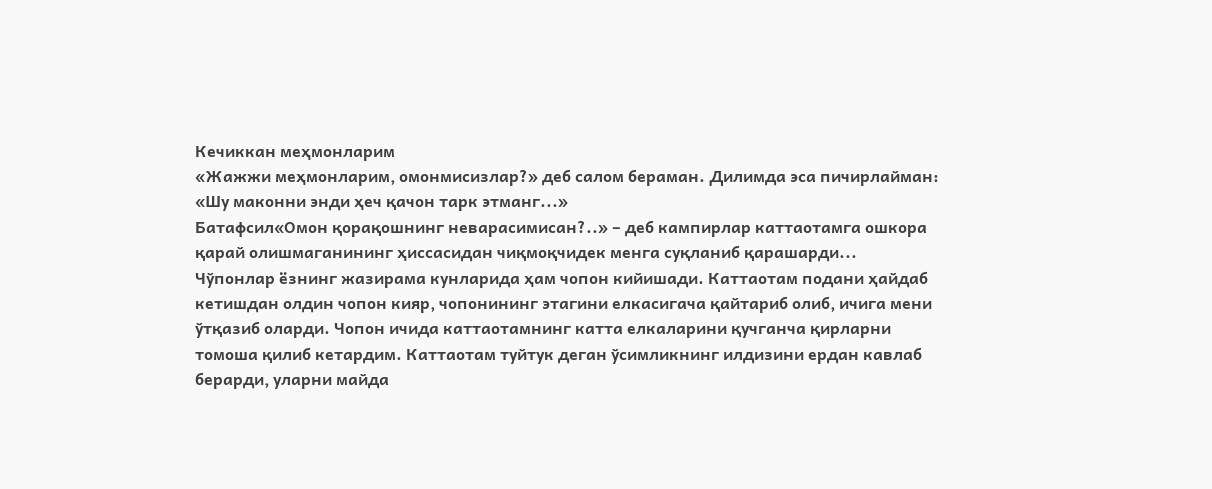Кечиккан меҳмонларим
«Жажжи меҳмонларим, омонмисизлар?» деб салом бераман. Дилимда эса пичирлайман: «Шу маконни энди ҳеч қачон тарк этманг...»
Батафсил«Омон қорақошнинг неварасимисан?..» – деб кампирлар каттаотамга ошкора қарай олишмаганининг ҳиссасидан чиқмоқчидек менга суқланиб қарашарди...
Чўпонлар ёзнинг жазирама кунларида ҳам чопон кийишади. Каттаотам подани ҳайдаб кетишдан олдин чопон кияр, чопонининг этагини елкасигача қайтариб олиб, ичига мени ўтқазиб оларди. Чопон ичида каттаотамнинг катта елкаларини қучганча қирларни томоша қилиб кетардим. Каттаотам туйтук деган ўсимликнинг илдизини ердан кавлаб берарди, уларни майда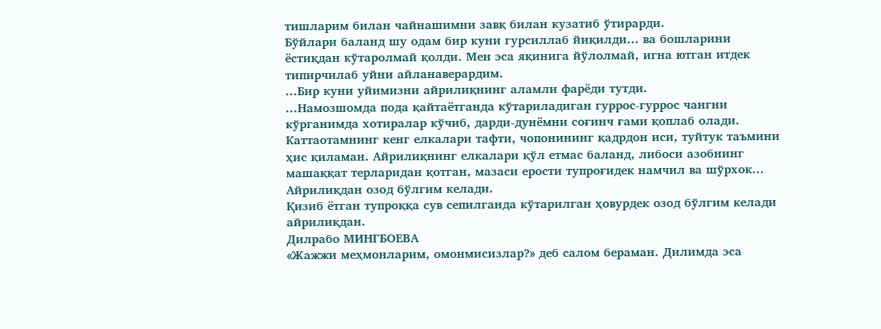тишларим билан чайнашимни завқ билан кузатиб ўтирарди.
Бўйлари баланд шу одам бир куни гурсиллаб йиқилди... ва бошларини ёстиқдан кўтаролмай қолди. Мен эса яқинига йўлолмай, игна ютган итдек типирчилаб уйни айланаверардим.
...Бир куни уйимизни айрилиқнинг аламли фарёди тутди.
...Намозшомда пода қайтаётганда кўтариладиган гуррос-гуррос чангни кўрганимда хотиралар кўчиб, дарди-дунёмни соғинч ғами қоплаб олади. Каттаотамнинг кенг елкалари тафти, чопонининг қадрдон иси, туйтук таъмини ҳис қиламан. Айрилиқнинг елкалари қўл етмас баланд, либоси азобнинг машаққат терларидан қотган, мазаси ерости тупроғидек намчил ва шўрхок...
Айрилиқдан озод бўлгим келади.
Қизиб ётган тупроққа сув сепилганда кўтарилган ҳовурдек озод бўлгим келади айрилиқдан.
Дилрабо МИНГБОЕВА
«Жажжи меҳмонларим, омонмисизлар?» деб салом бераман. Дилимда эса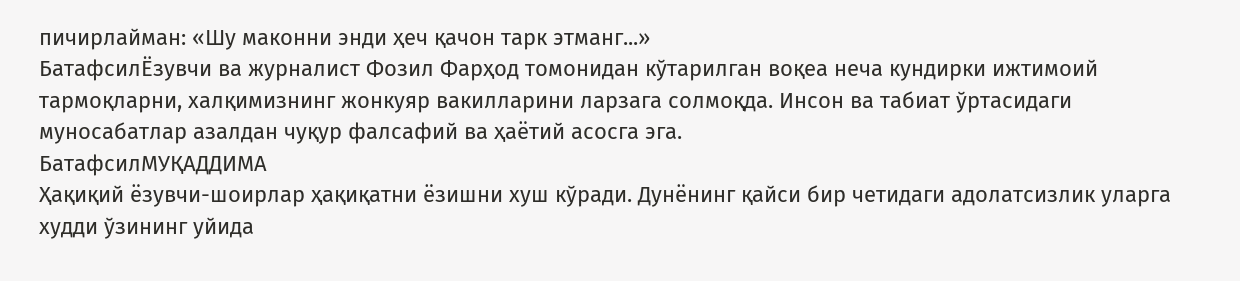пичирлайман: «Шу маконни энди ҳеч қачон тарк этманг...»
БатафсилЁзувчи ва журналист Фозил Фарҳод томонидан кўтарилган воқеа неча кундирки ижтимоий тармоқларни, халқимизнинг жонкуяр вакилларини ларзага солмоқда. Инсон ва табиат ўртасидаги муносабатлар азалдан чуқур фалсафий ва ҳаётий асосга эга.
БатафсилМУҚАДДИМА
Ҳақиқий ёзувчи-шоирлар ҳақиқатни ёзишни хуш кўради. Дунёнинг қайси бир четидаги адолатсизлик уларга худди ўзининг уйида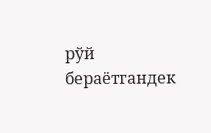рўй бераётгандек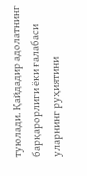туюлади. Қайдадир адолатнинг барқарорлиги ёки ғалабаси уларнинг руҳиятини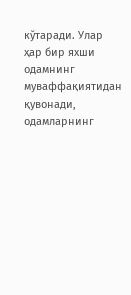кўтаради. Улар ҳар бир яхши одамнинг муваффақиятидан қувонади, одамларнинг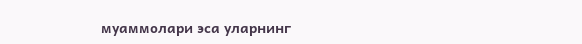муаммолари эса уларнинг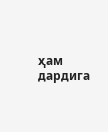ҳам дардига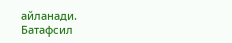айланади.
Батафсил